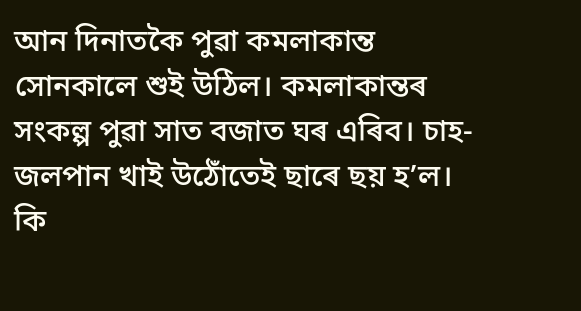আন দিনাতকৈ পুৱা কমলাকান্ত সোনকালে শুই উঠিল। কমলাকান্তৰ সংকল্প পুৱা সাত বজাত ঘৰ এৰিব। চাহ-জলপান খাই উঠোঁতেই ছাৰে ছয় হ’ল। কি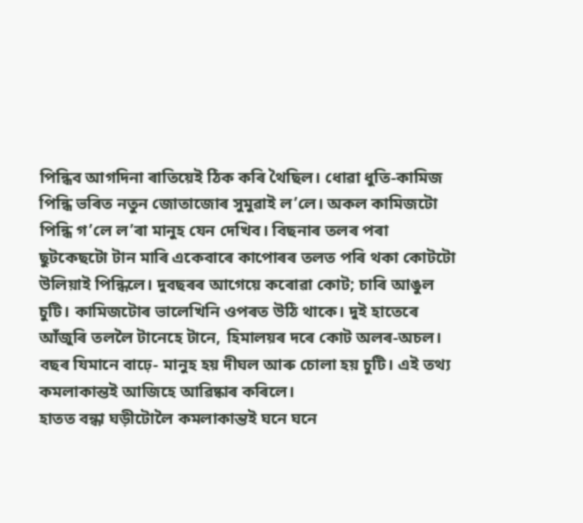পিন্ধিব আগদিনা ৰাতিয়েই ঠিক কৰি থৈছিল। ধোৱা ধুতি-কামিজ পিন্ধি ভৰিত নতুন জোতাজোৰ সুমুৱাই ল’লে। অকল কামিজটো পিন্ধি গ’লে ল’ৰা মানুহ যেন দেখিব। বিছনাৰ তলৰ পৰা ছুটকেছটো টান মাৰি একেবাৰে কাপোৰৰ তলত পৰি থকা কোটটো উলিয়াই পিন্ধিলে। দুবছৰৰ আগেয়ে কৰোৱা কোট; চাৰি আঙুল চুটি। কামিজটোৰ ভালেখিনি ওপৰত উঠি থাকে। দুই হাতেৰে আঁজুৰি তললৈ টানেহে টানে, হিমালয়ৰ দৰে কোট অলৰ-অচল। বছৰ যিমানে বাঢ়ে- মানুহ হয় দীঘল আৰু চোলা হয় চুটি। এই তথ্য কমলাকান্তই আজিহে আৱিষ্কাৰ কৰিলে।
হাতত বন্ধা ঘড়ীটোলৈ কমলাকান্তই ঘনে ঘনে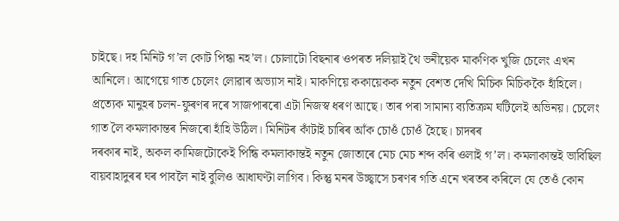চাইছে। দহ মিনিট গ’ল কোট পিন্ধা নহ’ল। চোলাটো বিছনাৰ ওপৰত দলিয়াই থৈ ভনীয়েক মাকণিক খুজি চেলেং এখন আনিলে। আগেয়ে গাত চেলেং লোৱাৰ অভ্যাস নাই। মাকণিয়ে ককায়েকক নতুন বেশত দেখি মিচিক মিচিককৈ হাঁহিলে। প্রত্যেক মানুহৰ চলন-ফুৰণৰ দৰে সাজপাৰৰো এটা নিজস্ব ধৰণ আছে। তাৰ পৰা সামান্য ব্যতিক্রম ঘটিলেই অভিনয়। চেলেং গাত লৈ কমলাকান্তৰ নিজৰো হাঁহি উঠিল। মিনিটৰ কাঁটাই চাৰিৰ আঁক চোওঁ চোওঁ হৈছে। চাদৰৰ
দৰকাৰ নাই, অকল কামিজটোকেই পিন্ধি কমলাকান্তই নতুন জোতাৰে মেচ মেচ শব্দ কৰি ওলাই গ’ল। কমলাকান্তই ভাবিছিল বায়বাহাদুৰৰ ঘৰ পাবলৈ নাই বুলিও আধাঘণ্টা লাগিব। কিন্তু মনৰ উচ্ছ্বাসে চৰণৰ গতি এনে খৰতৰ কৰিলে যে তেওঁ কোন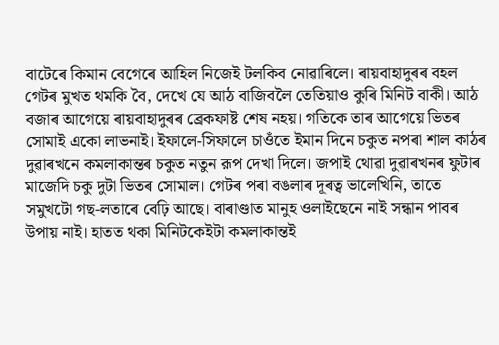বাটেৰে কিমান বেগেৰে আহিল নিজেই টলকিব নোৱাৰিলে। ৰায়বাহাদুৰৰ বহল গেটৰ মুখত থমকি বৈ, দেখে যে আঠ বাজিবলৈ তেতিয়াও কুৰি মিনিট বাকী। আঠ বজাৰ আগেয়ে ৰায়বাহাদুৰৰ ব্রেকফাষ্ট শেষ নহয়। গতিকে তাৰ আগেয়ে ভিতৰ সোমাই একো লাভনাই। ইফালে-সিফালে চাওঁতে ইমান দিনে চকুত নপৰা শাল কাঠৰ দুৱাৰখনে কমলাকান্তৰ চকুত নতুন রূপ দেখা দিলে। জপাই থোৱা দুৱাৰখনৰ ফুটাৰ মাজেদি চকু দুটা ভিতৰ সোমাল। গেটৰ পৰা বঙলাৰ দূৰত্ব ভালেখিনি, তাতে সমুখটো গছ-লতাৰে বেঢ়ি আছে। বাৰাণ্ডাত মানুহ ওলাইছেনে নাই সন্ধান পাবৰ উপায় নাই। হাতত থকা মিনিটকেইটা কমলাকান্তই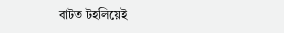বাটত টহলিয়েই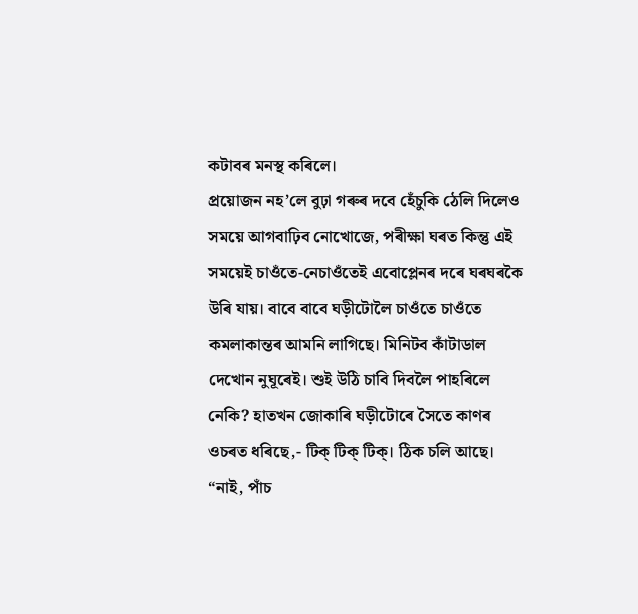কটাবৰ মনস্থ কৰিলে।
প্রয়োজন নহ’লে বুঢ়া গৰুৰ দবে হেঁচুকি ঠেলি দিলেও সময়ে আগবাঢ়িব নোখোজে, পৰীক্ষা ঘৰত কিন্তু এই সময়েই চাওঁতে-নেচাওঁতেই এবোপ্লেনৰ দৰে ঘৰঘৰকৈ উৰি যায়। বাবে বাবে ঘড়ীটোলৈ চাওঁতে চাওঁতে কমলাকান্তৰ আমনি লাগিছে। মিনিটব কাঁটাডাল দেখোন নুঘূৰেই। শুই উঠি চাবি দিবলৈ পাহৰিলে নেকি? হাতখন জোকাৰি ঘড়ীটোৰে সৈতে কাণৰ ওচৰত ধৰিছে,- টিক্ টিক্ টিক্। ঠিক চলি আছে। “নাই, পাঁচ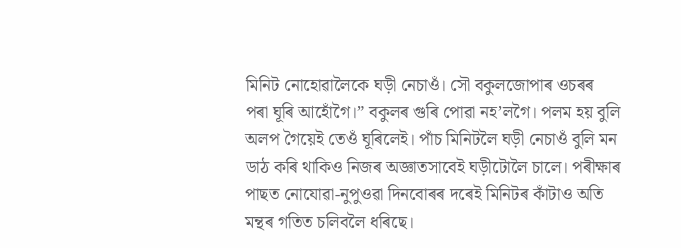মিনিট নোহোৱালৈকে ঘড়ী নেচাওঁ। সৌ বকুলজোপাৰ ওচৰৰ পৰা ঘূৰি আহোঁগৈ।” বকুলৰ গুৰি পোৱা নহ’লগৈ। পলম হয় বুলি অলপ গৈয়েই তেওঁ ঘূৰিলেই। পাঁচ মিনিটলৈ ঘড়ী নেচাওঁ বুলি মন ডাঠ কৰি থাকিও নিজৰ অজ্ঞাতসাবেই ঘড়ীটোলৈ চালে। পৰীক্ষাৰ পাছত নোযোৱা-নুপুওৱা দিনবোৰৰ দৰেই মিনিটৰ কাঁটাও অতি মন্থৰ গতিত চলিবলৈ ধৰিছে।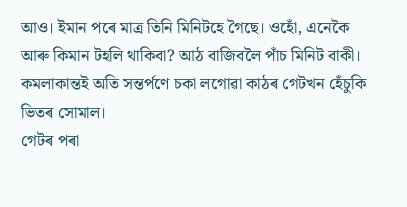আও। ইমান পৰে মাত্র তিনি মিনিটহে গৈছে। ওহোঁ, এনেকৈ আৰু কিমান টহলি থাকিবা? আঠ বাজিবলৈ পাঁচ মিনিট বাকী। কমলাকান্তই অতি সন্তর্পণে চকা লগোৱা কাঠৰ গেটখন হেঁচুকি ভিতৰ সোমাল।
গেটৰ পৰা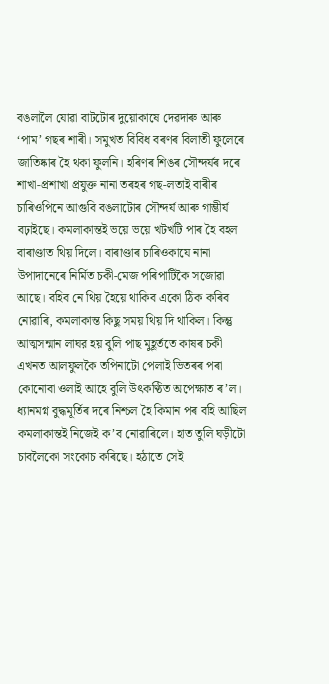বঙলালৈ যোৱা বাটটোৰ দুয়োকাষে দেৱদাৰু আৰু ‘পাম’ গছৰ শাৰী। সমুখত বিবিধ বৰণৰ বিলাতী ফুলেৰে জাতিষ্কাৰ হৈ থকা ফুলনি। হৰিণৰ শিঙৰ সৌন্দৰ্যৰ দৰে শাখা-প্রশাখা প্রযুক্ত নানা তৰহৰ গছ-লতাই বাৰীৰ চাৰিওপিনে আগুবি বঙলাটোৰ সৌন্দৰ্য আৰু গাম্ভীর্য বঢ়াইছে। কমলাকান্তই ভয়ে ভয়ে খটখটি পাৰ হৈ বহল বাৰাণ্ডাত থিয় দিলে। বাৰাণ্ডাৰ চাৰিওকাযে নানা উপাদানেৰে নিৰ্মিত চকী-মেজ পৰিপাটিকৈ সজোৱা আছে। বহিব নে থিয় হৈয়ে থাকিব একো ঠিক কৰিব নোৱাৰি, কমলাকান্ত কিছু সময় থিয় দি থাকিল। কিন্তু আত্মসন্মান লাঘর হয় বুলি পাছ মুহূর্ততে কাষৰ চকী এখনত আলফুলকৈ তপিনাটো পেলাই ভিতৰৰ পৰা কোনোবা ওলাই আহে বুলি উৎকণ্ঠিত অপেক্ষাত ৰ’ল।
ধ্যানমগ্ন বুদ্ধমূর্তিৰ দৰে নিশ্চল হৈ কিমান পৰ বহি আছিল কমলাকান্তই নিজেই ক’ব নোৱাৰিলে। হাত তুলি ঘড়ীটো চাবলৈকো সংকোচ কৰিছে। হঠাতে সেই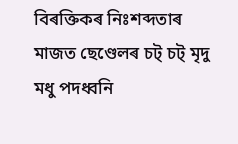বিৰক্তিকৰ নিঃশব্দতাৰ মাজত ছেণ্ডেলৰ চট্ চট্ মৃদু মধু পদধ্বনি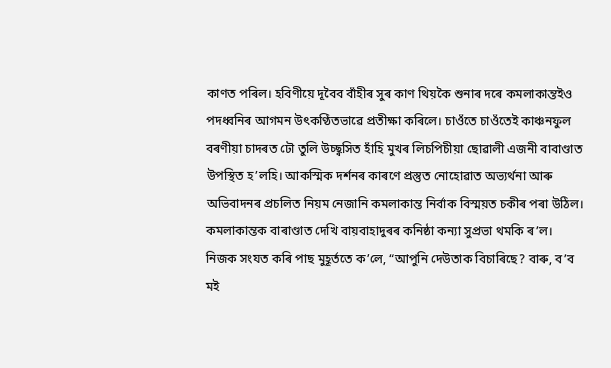কাণত পৰিল। হবিণীয়ে দূবৈব বাঁহীৰ সুৰ কাণ থিয়কৈ শুনাৰ দৰে কমলাকান্তইও পদধ্বনিৰ আগমন উৎকণ্ঠিতভাৱে প্রতীক্ষা কৰিলে। চাওঁতে চাওঁতেই কাঞ্চনফুল বৰণীয়া চাদৰত ঢৌ তুলি উচ্ছ্বসিত হাঁহি মুখৰ লিচপিচীয়া ছোৱালী এজনী বাবাণ্ডাত উপস্থিত হ’লহি। আকস্মিক দৰ্শনৰ কাৰণে প্রস্তুত নোহোৱাত অভ্যর্থনা আৰু অভিবাদনৰ প্ৰচলিত নিয়ম নেজানি কমলাকান্ত নির্বাক বিস্ময়ত চকীৰ পৰা উঠিল। কমলাকান্তক বাৰাণ্ডাত দেখি বায়বাহাদুৰৰ কনিষ্ঠা কন্যা সুপ্রভা থমকি ৰ’ল। নিজক সংযত কৰি পাছ মুহূর্ততে ক’লে, “আপুনি দেউতাক বিচাৰিছে? বাৰু, ব’ব মই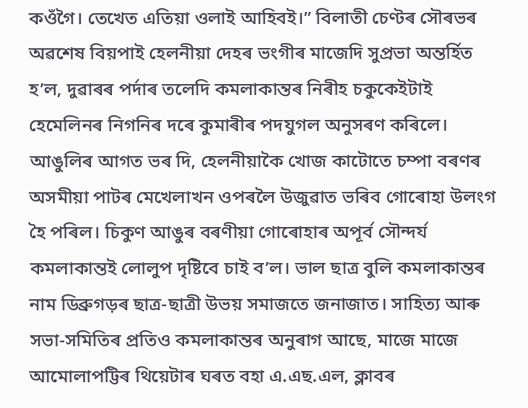কওঁগৈ। তেখেত এতিয়া ওলাই আহিবই।” বিলাতী চেণ্টৰ সৌৰভৰ অৱশেষ বিয়পাই হেলনীয়া দেহৰ ভংগীৰ মাজেদি সুপ্রভা অন্তর্হিত হ’ল, দুৱাৰৰ পৰ্দাৰ তলেদি কমলাকান্তৰ নিৰীহ চকুকেইটাই হেমেলিনৰ নিগনিৰ দৰে কুমাৰীৰ পদযুগল অনুসৰণ কৰিলে। আঙুলিৰ আগত ভৰ দি, হেলনীয়াকৈ খোজ কাটোতে চম্পা বৰণৰ অসমীয়া পাটৰ মেখেলাখন ওপৰলৈ উজুৱাত ভৰিব গোৰোহা উলংগ হৈ পৰিল। চিকুণ আঙুৰ বৰণীয়া গোৰোহাৰ অপূর্ব সৌন্দর্য কমলাকান্তই লোলুপ দৃষ্টিবে চাই ব’ল। ভাল ছাত্ৰ বুলি কমলাকান্তৰ নাম ডিব্ৰুগড়ৰ ছাত্র-ছাত্রী উভয় সমাজতে জনাজাত। সাহিত্য আৰু সভা-সমিতিৰ প্রতিও কমলাকান্তৰ অনুৰাগ আছে, মাজে মাজে আমোলাপট্টিৰ থিয়েটাৰ ঘৰত বহা এ.এছ.এল, ক্লাবৰ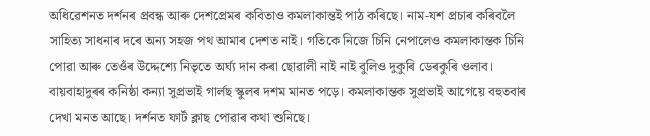অধিৱেশনত দৰ্শনৰ প্ৰবন্ধ আৰু দেশপ্রেমৰ কবিতাও কমলাকান্তই পাঠ কৰিছে। নাম-যশ প্ৰচাৰ কৰিবলৈ সাহিত্য সাধনাৰ দৰে অন্য সহজ পথ আমাৰ দেশত নাই। গতিকে নিজে চিনি নেপালেও কমলাকান্তক চিনি পোৱা আৰু তেওঁৰ উদ্দেশ্যে নিভৃতে অর্ঘ্য দান কৰা ছোৱালী নাই নাই বুলিও দুকুৰি ডেৰকুৰি ওলাব। বায়বাহাদুৰৰ কনিষ্ঠা কন্যা সুপ্রভাই গাৰ্লছ স্কুলৰ দশম মানত পড়ে। কমলাকান্তক সুপ্রভাই আগেয়ে বহুতবাৰ দেখা মনত আছে। দর্শনত ফার্ট ক্লাছ পোৱাৰ কথা শুনিছে।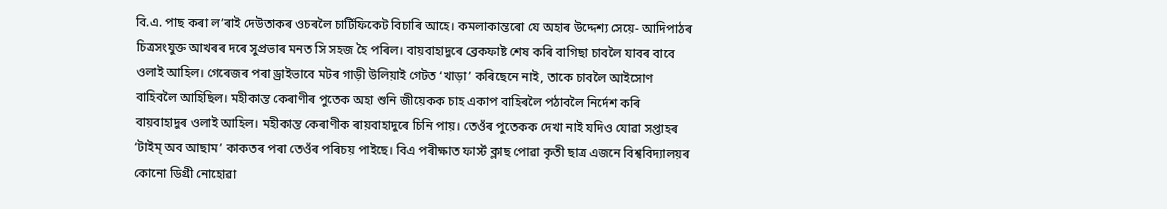বি.এ. পাছ কৰা ল’ৰাই দেউতাকৰ ওচৰলৈ চার্টিফিকেট বিচাৰি আহে। কমলাকান্তৰো যে অহাৰ উদ্দেশ্য সেয়ে- আদিপাঠৰ চিত্ৰসংযুক্ত আখৰৰ দৰে সুপ্ৰভাৰ মনত সি সহজ হৈ পৰিল। বায়বাহাদুৰে ব্রেকফাষ্ট শেষ কৰি বাগিছা চাবলৈ যাবৰ বাবে ওলাই আহিল। গেৰেজৰ পৰা ড্রাইভাবে মটৰ গাড়ী উলিয়াই গেটত ‘খাড়া’ কৰিছেনে নাই, তাকে চাবলৈ আইসোণ বাহিবলৈ আহিছিল। মহীকান্ত কেৰাণীৰ পুতেক অহা শুনি জীয়েকক চাহ একাপ বাহিৰলৈ পঠাবলৈ নিৰ্দেশ কৰি বায়বাহাদুৰ ওলাই আহিল। মহীকান্ত কেৰাণীক ৰায়বাহাদুৰে চিনি পায়। তেওঁৰ পুতেকক দেখা নাই যদিও যোৱা সপ্তাহৰ ‘টাইম্ অব আছাম’ কাকতৰ পৰা তেওঁৰ পৰিচয় পাইছে। বিএ পৰীক্ষাত ফার্স্ট ক্লাছ পোৱা কৃতী ছাত্র এজনে বিশ্ববিদ্যালয়ৰ কোনো ডিগ্রী নোহোৱা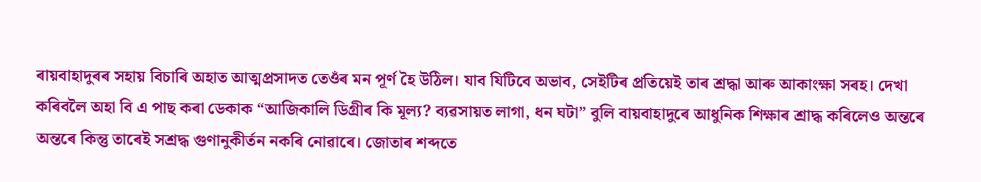ৰায়বাহাদুৰৰ সহায় বিচাৰি অহাত আত্মপ্রসাদত তেওঁৰ মন পূৰ্ণ হৈ উঠিল। যাব যিটিবে অভাব, সেইটিৰ প্ৰতিয়েই তাৰ শ্ৰদ্ধা আৰু আকাংক্ষা সৰহ। দেখা কৰিবলৈ অহা বি এ পাছ কৰা ডেকাক “আজিকালি ডিগ্ৰীৰ কি মূল্য? ব্যৱসায়ত লাগা, ধন ঘটা” বুলি বায়বাহাদুৰে আধুনিক শিক্ষাৰ শ্রাদ্ধ কৰিলেও অন্তৰে অন্তৰে কিন্তু তাৰেই সশ্রদ্ধ গুণানুকীর্তন নকৰি নোৱাৰে। জোতাৰ শব্দতে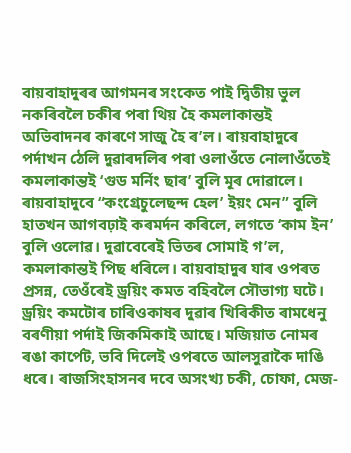বায়বাহাদুৰৰ আগমনৰ সংকেত পাই দ্বিতীয় ভুল নকৰিবলৈ চকীৰ পৰা থিয় হৈ কমলাকান্তই অভিবাদনৰ কাৰণে সাজু হৈ ৰ’ল। ৰায়বাহাদুৰে পর্দাখন ঠেলি দুৱাৰদলিৰ পৰা ওলাওঁতে নোলাওঁতেই কমলাকান্তই ‘গুড মর্নিং ছাৰ’ বুলি মূৰ দোৱালে। ৰায়বাহাদুবে “কংগ্ৰেচুলেছন্দ হেল’ ইয়ং মেন” বুলি হাতখন আগবঢ়াই কৰমৰ্দন কৰিলে, লগতে ‘কাম ইন’ বুলি ওলোৱ। দুৱাবেৰেই ভিতৰ সোমাই গ’ল, কমলাকান্তই পিছ ধৰিলে। বায়বাহাদুৰ যাৰ ওপৰত প্রসন্ন, তেওঁৰেই ড্রয়িং কমত বহিবলৈ সৌভাগ্য ঘটে। ড্রয়িং কমটোৰ চাৰিওকাষৰ দুৱাৰ খিৰিকীত ৰামধেনু বৰণীয়া পর্দাই জিকমিকাই আছে। মজিয়াত নোমৰ ৰঙা কার্পেট, ভবি দিলেই ওপৰতে আলসুৱাকৈ দাঙি ধৰে। ৰাজসিংহাসনৰ দবে অসংখ্য চকী, চোফা, মেজ-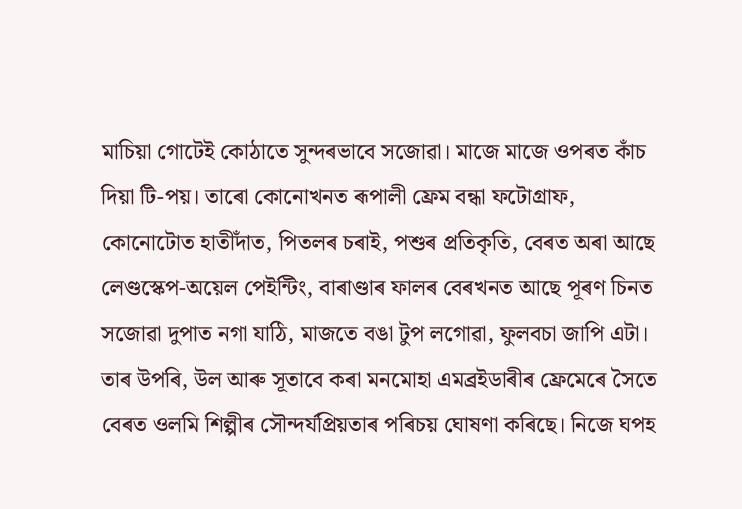মাচিয়া গোটেই কোঠাতে সুন্দৰভাবে সজোৱা। মাজে মাজে ওপৰত কাঁচ দিয়া টি-পয়। তাৰো কোনোখনত ৰূপালী ফ্রেম বন্ধা ফটোগ্রাফ, কোনোটোত হাতীদাঁত, পিতলৰ চৰাই, পশুৰ প্ৰতিকৃতি, বেৰত অৰা আছে লেণ্ডস্কেপ-অয়েল পেইন্টিং, বাৰাণ্ডাৰ ফালৰ বেৰখনত আছে পূৰণ চিনত সজোৱা দুপাত নগা যাঠি, মাজতে বঙা টুপ লগোৱা, ফুলবচা জাপি এটা। তাৰ উপৰি, উল আৰু সূতাবে কৰা মনমোহা এমব্ৰইডাৰীৰ ফ্ৰেমেৰে সৈতে বেৰত ওলমি শিল্পীৰ সৌন্দর্যপ্রিয়তাৰ পৰিচয় ঘোষণা কৰিছে। নিজে ঘপহ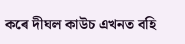কৰে দীঘল কাউচ এখনত বহি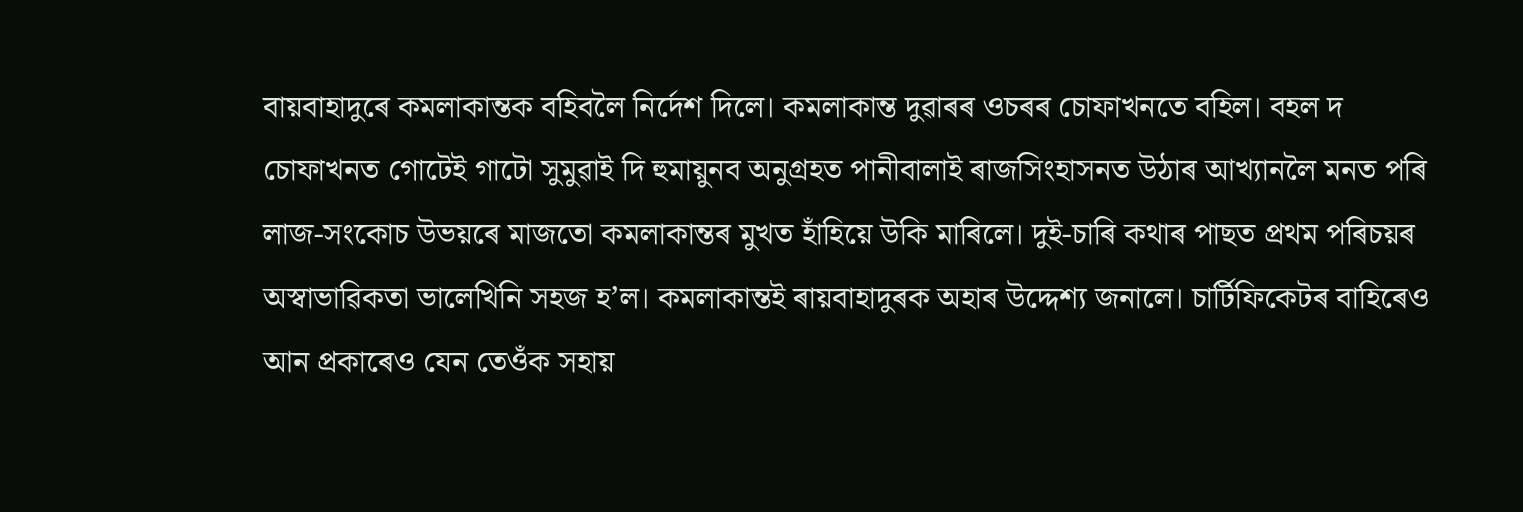বায়বাহাদুৰে কমলাকান্তক বহিবলৈ নির্দেশ দিলে। কমলাকান্ত দুৱাৰৰ ওচৰৰ চোফাখনতে বহিল। বহল দ চোফাখনত গোটেই গাটো সুমুৱাই দি হুমায়ুনব অনুগ্রহত পানীবালাই ৰাজসিংহাসনত উঠাৰ আখ্যানলৈ মনত পৰি লাজ-সংকোচ উভয়ৰে মাজতো কমলাকান্তৰ মুখত হাঁহিয়ে উকি মাৰিলে। দুই-চাৰি কথাৰ পাছত প্রথম পৰিচয়ৰ অস্বাভাৱিকতা ভালেখিনি সহজ হ’ল। কমলাকান্তই ৰায়বাহাদুৰক অহাৰ উদ্দেশ্য জনালে। চার্টিফিকেটৰ বাহিৰেও আন প্ৰকাৰেও যেন তেওঁক সহায়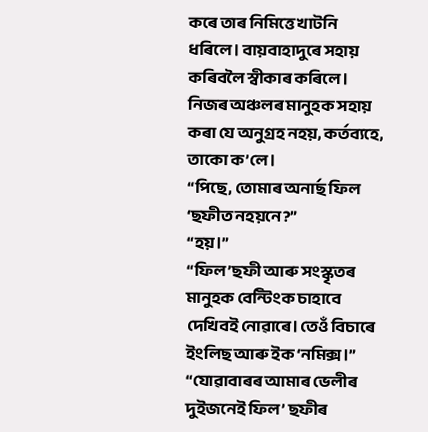কৰে তাৰ নিমিত্তে খাটনি ধৰিলে। বায়বাহাদুৰে সহায় কৰিবলৈ স্বীকাৰ কৰিলে। নিজৰ অঞ্চলৰ মানুহক সহায় কৰা যে অনুগ্রহ নহয়, কর্তব্যহে, তাকো ক’লে।
“পিছে, তোমাৰ অনাৰ্ছ ফিল ‘ছফীত নহয়নে?”
“হয়।”
“ফিল’ছফী আৰু সংস্কৃতৰ মানুহক বেন্টিংক চাহাবে দেখিবই নোৱাৰে। তেওঁ বিচাৰে ইংলিছ আৰু ইক ‘নমিক্স।”
“যোৱাবাৰৰ আমাৰ ভেলীৰ দুইজনেই ফিল’ ছফীৰ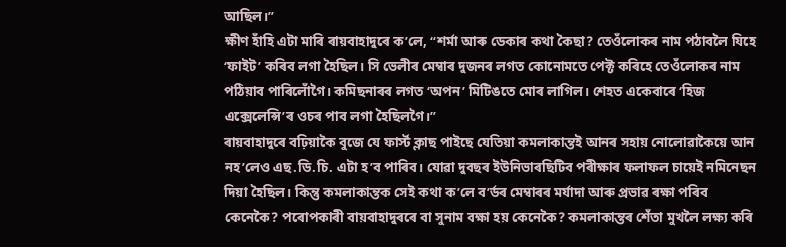আছিল।”
ক্ষীণ হাঁহি এটা মাৰি ৰায়বাহাদুৰে ক’লে, “শৰ্মা আৰু ডেকাৰ কথা কৈছা? তেওঁলোকৰ নাম পঠাবলৈ যিহে ‘ফাইট’ কৰিব লগা হৈছিল। সি ভেলীৰ মেম্বাৰ দুজনৰ লগত কোনোমতে পেক্ট কৰিহে তেওঁলোকৰ নাম পঠিয়াব পাৰিলোঁগৈ। কমিছনাৰৰ লগত ‘অপন’ মিটিঙতে মোৰ লাগিল। শেহত একেবাৰে ‘হিজ এক্সেলেন্সি’ৰ ওচৰ পাব লগা হৈছিলগৈ।”
ৰায়বাহাদুৰে বঢ়িয়াকৈ বুজে যে ফার্স্ট ক্লাছ পাইছে যেতিয়া কমলাকান্তই আনৰ সহায় নোলোৱাকৈয়ে আন নহ’লেও এছ.ডি.চি. এটা হ’ব পাৰিব। যোৱা দুবছৰ ইউনিভাৰছিটিব পৰীক্ষাৰ ফলাফল চায়েই নমিনেছন দিয়া হৈছিল। কিন্তু কমলাকান্তক সেই কথা ক’লে ব’ৰ্ডৰ মেম্বাৰৰ মৰ্যাদা আৰু প্ৰভাৱ ৰক্ষা পৰিব কেনেকৈ? পৰোপকাৰী বায়বাহাদুৰৰে বা সুনাম বক্ষা হয় কেনেকৈ? কমলাকান্তৰ শেঁতা মুখলৈ লক্ষ্য কৰি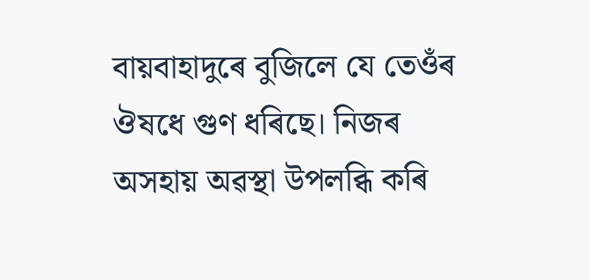বায়বাহাদুৰে বুজিলে যে তেওঁৰ ঔষধে গুণ ধৰিছে। নিজৰ অসহায় অৱস্থা উপলব্ধি কৰি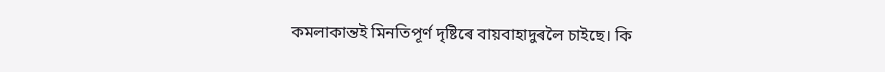কমলাকান্তই মিনতিপূর্ণ দৃষ্টিৰে বায়বাহাদুৰলৈ চাইছে। কি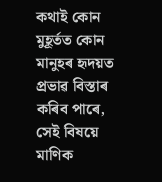কথাই কোন মুহূর্তত কোন মানুহৰ হৃদয়ত প্ৰভাৱ বিস্তাৰ কৰিব পাৰে, সেই বিষয়ে মাণিক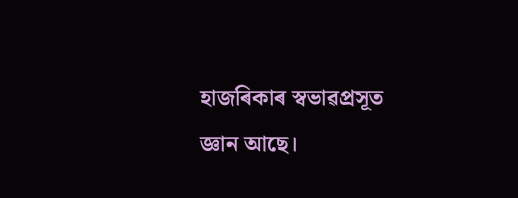হাজৰিকাৰ স্বভাৱপ্রসূত জ্ঞান আছে।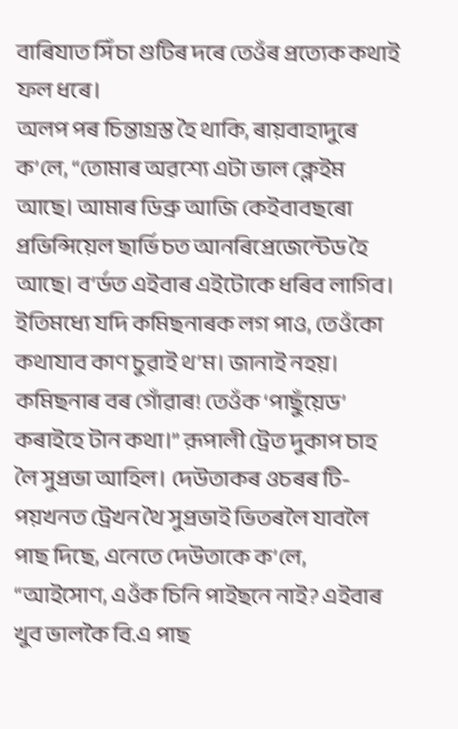বাৰিযাত সিঁচা গুটিৰ দৰে তেওঁৰ প্ৰত্যেক কথাই ফল ধৰে।
অলপ পৰ চিন্তাগ্রস্ত হৈ থাকি, ৰায়বাহাদুৰে ক’লে, “তোমাৰ অৱশ্যে এটা ভাল ক্লেইম আছে। আমাৰ ডিব্ৰু আজি কেইবাবছৰো প্রভিন্সিয়েল ছার্ভিচত আনৰিপ্রেজেন্টেড হৈ আছে। ব’ৰ্ডত এইবাৰ এইটোকে ধৰিব লাগিব। ইতিমধ্যে যদি কমিছনাৰক লগ পাও, তেওঁকো কথাযাব কাণ চুৱাই থ’ম। জানাই নহয়। কমিছনাৰ বৰ গোঁৱাৰ! তেওঁক ‘পাছুঁয়েড’ কৰাইহে টান কথা।” রূপালী ট্রেত দুকাপ চাহ লৈ সুপ্রভা আহিল। দেউতাকৰ ওচৰৰ টি-পয়খনত ট্রেখন থৈ সুপ্রভাই ভিতৰলৈ যাবলৈ পাছ দিছে, এনেতে দেউতাকে ক’লে, “আইসোণ, এওঁক চিনি পাইছনে নাই? এইবাৰ খুব ভালকৈ বি.এ পাছ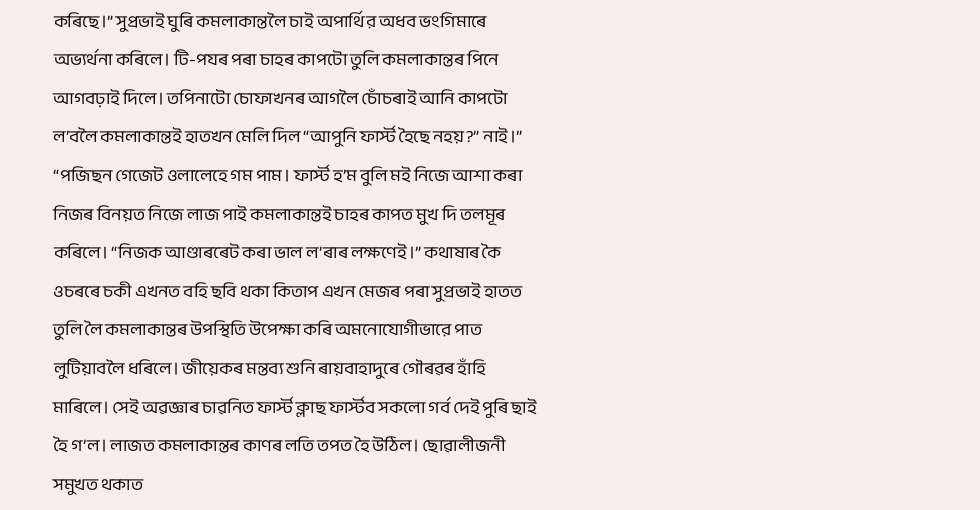কৰিছে।” সুপ্রভাই ঘুৰি কমলাকান্তলৈ চাই অপার্থির অধব ভংগিমাৰে অভ্যর্থনা কৰিলে। টি-পযৰ পৰা চাহৰ কাপটো তুলি কমলাকান্তৰ পিনে আগবঢ়াই দিলে। তপিনাটো চোফাখনৰ আগলৈ চোঁচৰাই আনি কাপটো ল’বলৈ কমলাকান্তই হাতখন মেলি দিল “আপুনি ফার্স্ট হৈছে নহয়?” নাই।” “পজিছন গেজেট ওলালেহে গম পাম। ফার্স্ট হ’ম বুলি মই নিজে আশা কৰা নিজৰ বিনয়ত নিজে লাজ পাই কমলাকান্তই চাহৰ কাপত মুখ দি তলমূৰ কৰিলে। “নিজক আণ্ডাৰৰেট কৰা ভাল ল’ৰাৰ লক্ষণেই।” কথাষাৰ কৈ ওচৰৰে চকী এখনত বহি ছবি থকা কিতাপ এখন মেজৰ পৰা সুপ্ৰভাই হাতত তুলি লৈ কমলাকান্তৰ উপস্থিতি উপেক্ষা কৰি অমনোযোগীভারে পাত লুটিয়াবলৈ ধৰিলে। জীয়েকৰ মন্তব্য শুনি ৰায়বাহাদুৰে গৌৰৱৰ হাঁহি মাৰিলে। সেই অৱজ্ঞাৰ চাৱনিত ফার্স্ট ক্লাছ ফার্স্টব সকলো গৰ্ব দেই পুৰি ছাই হৈ গ’ল। লাজত কমলাকান্তৰ কাণৰ লতি তপত হৈ উঠিল। ছোৱালীজনী সমুখত থকাত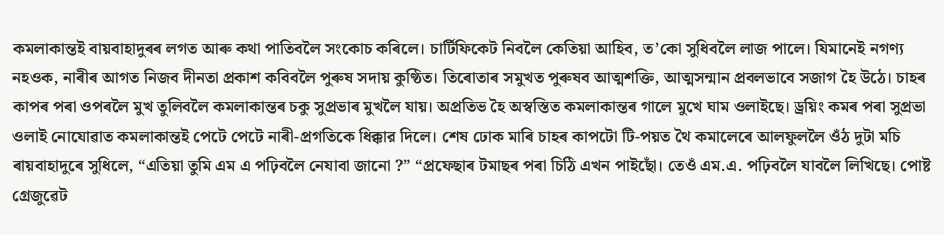কমলাকান্তই বায়বাহাদুৰৰ লগত আৰু কথা পাতিবলৈ সংকোচ কৰিলে। চার্টিফিকেট নিবলৈ কেতিয়া আহিব, ত’কো সুধিবলৈ লাজ পালে। যিমানেই নগণ্য নহওক, নাৰীৰ আগত নিজব দীনতা প্রকাশ কবিবলৈ পুৰুষ সদায় কুণ্ঠিত। তিৰোতাৰ সমুখত পুৰুষব আত্মশক্তি, আত্মসন্মান প্রবলভাবে সজাগ হৈ উঠে। চাহৰ কাপৰ পৰা ওপৰলৈ মুখ তুলিবলৈ কমলাকান্তৰ চকু সুপ্ৰভাৰ মুখলৈ যায়। অপ্রতিভ হৈ অস্বস্তিত কমলাকান্তৰ গালে মুখে ঘাম ওলাইছে। ড্রয়িং কমৰ পৰা সুপ্রভা ওলাই নোযোৱাত কমলাকান্তই পেটে পেটে নাৰী-প্রগতিকে ধিক্কার দিলে। শেষ ঢোক মাৰি চাহৰ কাপটো টি-পয়ত থৈ কমালেৰে আলফুললৈ ওঁঠ দুটা মচি ৰায়বাহাদুৰে সুধিলে, “এতিয়া তুমি এম এ পঢ়িবলৈ নেযাবা জানো ?” “প্ৰফেছাৰ টমাছৰ পৰা চিঠি এখন পাইছোঁ। তেওঁ এম.এ. পঢ়িবলৈ যাবলৈ লিখিছে। পোষ্ট গ্রেজুৱেট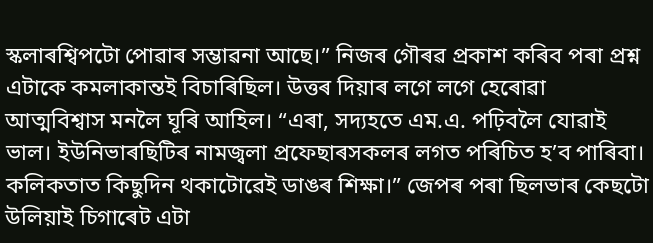স্কলাৰশ্বিপটো পোৱাৰ সম্ভাৱনা আছে।” নিজৰ গৌৰৱ প্ৰকাশ কৰিব পৰা প্ৰশ্ন এটাকে কমলাকান্তই বিচাৰিছিল। উত্তৰ দিয়াৰ লগে লগে হেৰোৱা আত্মবিশ্বাস মনলৈ ঘূৰি আহিল। “এৰা, সদ্যহতে এম.এ. পঢ়িবলৈ যোৱাই ভাল। ইউনিভাৰছিটিৰ নামজ্বলা প্ৰফেছাৰসকলৰ লগত পৰিচিত হ’ব পাৰিবা। কলিকতাত কিছুদিন থকাটোৱেই ডাঙৰ শিক্ষা।” জেপৰ পৰা ছিলভাৰ কেছটো উলিয়াই চিগাৰেট এটা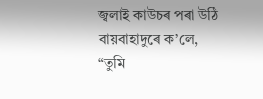জ্বলাই কাউচৰ পৰা উঠি বায়বাহাদুৰে ক’লে, “তুমি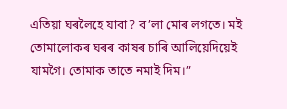এতিয়া ঘৰলৈহে যাবা? ব’লা মোৰ লগতে। মই তোমালোকৰ ঘৰৰ কাষৰ চাৰি আলিয়েদিয়েই যামগৈ। তোমাক তাতে নমাই দিম।”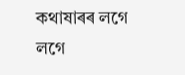কথাষাৰৰ লগে লগে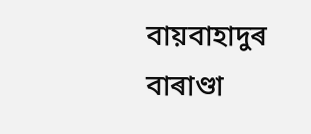বায়বাহাদুৰ বাৰাণ্ডা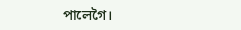পালেগৈ।